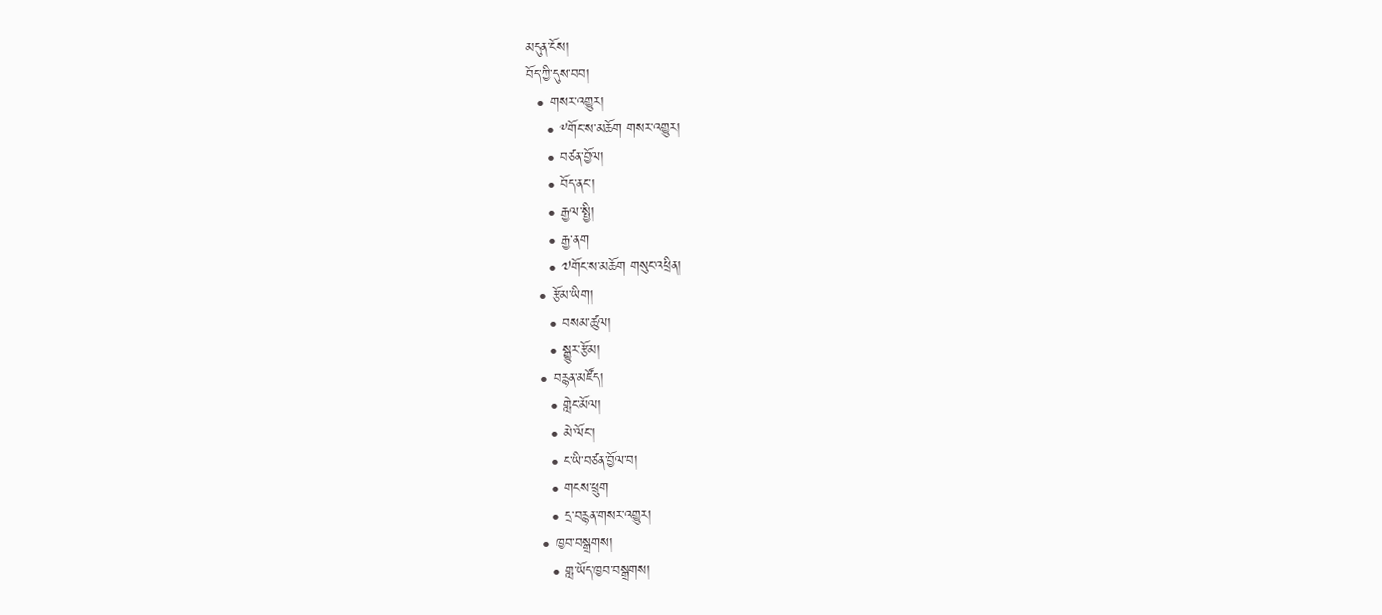མདུན་ངོས།
བོད་ཀྱི་དུས་བབ།
  • གསར་འགྱུར།
    • ༸གོང་ས་མཆོག གསར་འགྱུར།
    • བཙན་བྱོལ།
    • བོད་ནང་།
    • རྒྱལ་སྤྱི།
    • རྒྱ་ནག
    • ༧གོང་ས་མཆོག གསུང་འཕྲིན།
  • རྩོམ་ཡིག།
    • བསམ་ཚུལ།
    • སྒྱུར་རྩོམ།
  • བརྙན་མཛོད།
    • གླེང་མོལ།
    • མེ་ལོང་།
    • ང་ཡི་བཙན་བྱོལ་བ།
    • གངས་ཕྲུག
    • དྲ་བརྙན་གསར་འགྱུར།
  • ཁྱབ་བསྒྲགས།
    • གླ་ཡོད་ཁྱབ་བསྒྲགས།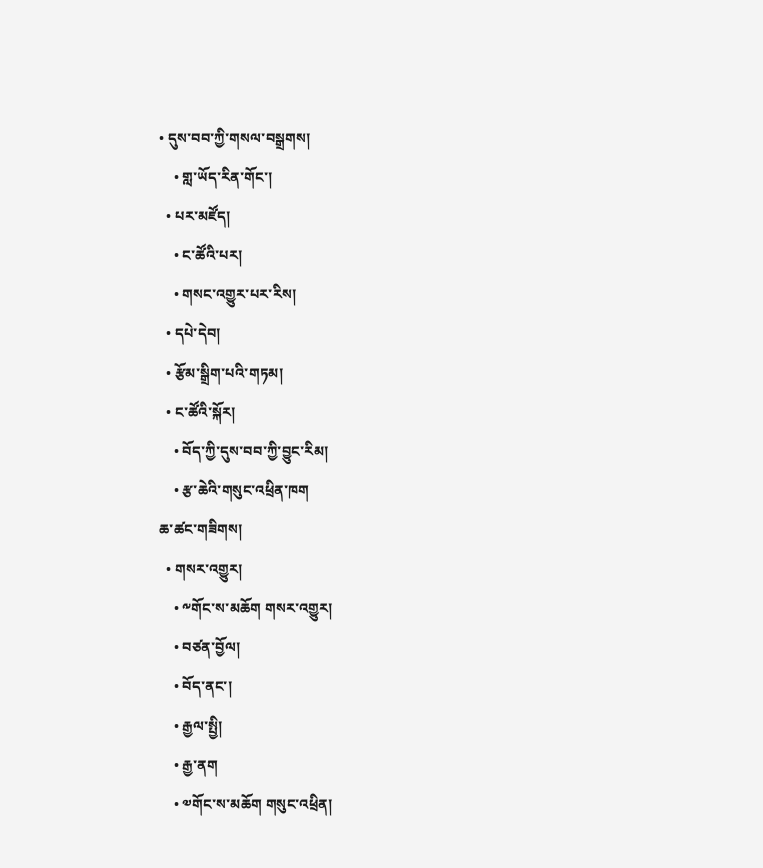• དུས་བབ་ཀྱི་གསལ་བསྒྲགས།
    • གླ་ཡོད་རིན་གོང་།
  • པར་མཛོད།
    • ང་ཚོའི་པར།
    • གསང་འགྱུར་པར་རིས།
  • དཔེ་དེབ།
  • རྩོམ་སྒྲིག་པའི་གཏམ།
  • ང་ཚོའི་སྐོར།
    • བོད་ཀྱི་དུས་བབ་ཀྱི་བྱུང་རིམ།
    • རྩ་ཆེའི་གསུང་འཕྲིན་ཁག
ཆ་ཚང་གཟིགས།
  • གསར་འགྱུར།
    • ༸གོང་ས་མཆོག གསར་འགྱུར།
    • བཙན་བྱོལ།
    • བོད་ནང་།
    • རྒྱལ་སྤྱི།
    • རྒྱ་ནག
    • ༧གོང་ས་མཆོག གསུང་འཕྲིན།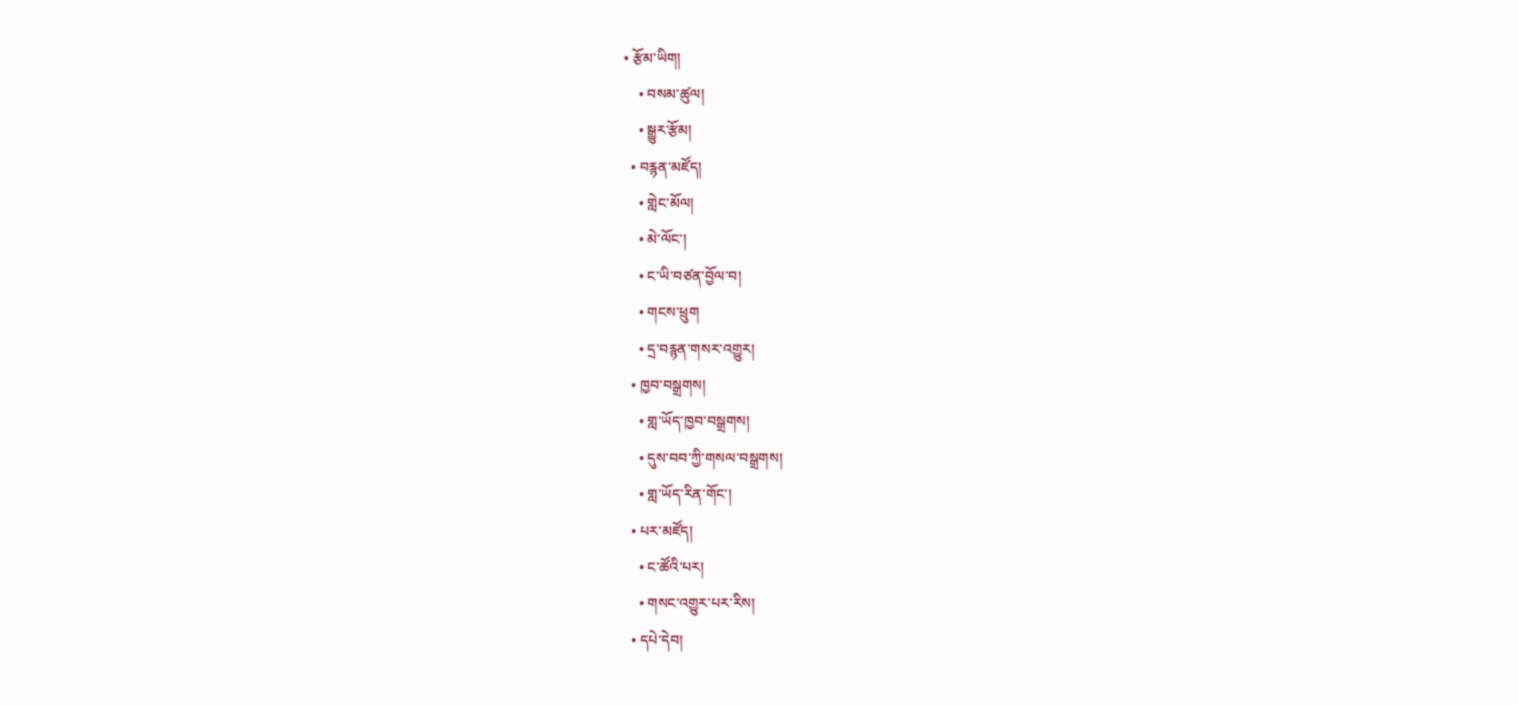• རྩོམ་ཡིག།
    • བསམ་ཚུལ།
    • སྒྱུར་རྩོམ།
  • བརྙན་མཛོད།
    • གླེང་མོལ།
    • མེ་ལོང་།
    • ང་ཡི་བཙན་བྱོལ་བ།
    • གངས་ཕྲུག
    • དྲ་བརྙན་གསར་འགྱུར།
  • ཁྱབ་བསྒྲགས།
    • གླ་ཡོད་ཁྱབ་བསྒྲགས།
    • དུས་བབ་ཀྱི་གསལ་བསྒྲགས།
    • གླ་ཡོད་རིན་གོང་།
  • པར་མཛོད།
    • ང་ཚོའི་པར།
    • གསང་འགྱུར་པར་རིས།
  • དཔེ་དེབ།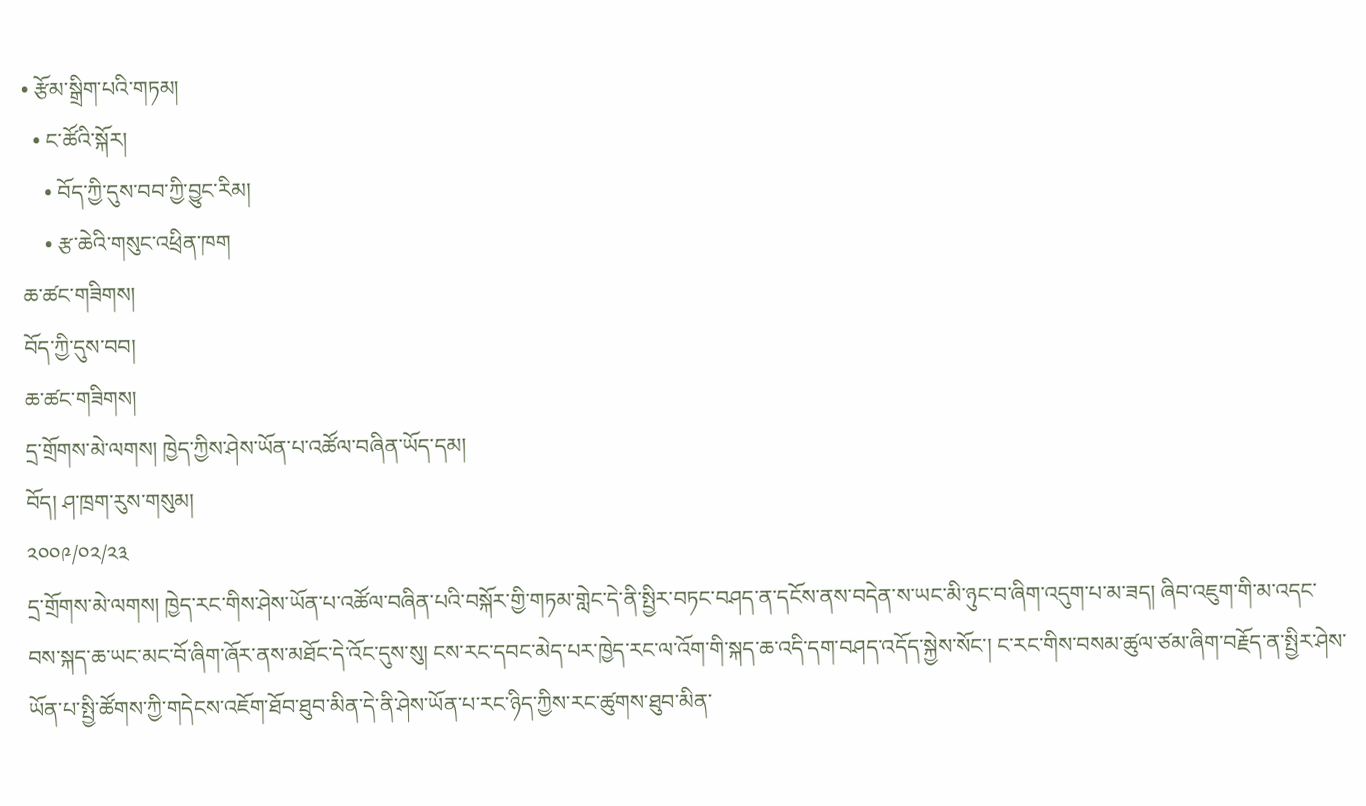• རྩོམ་སྒྲིག་པའི་གཏམ།
  • ང་ཚོའི་སྐོར།
    • བོད་ཀྱི་དུས་བབ་ཀྱི་བྱུང་རིམ།
    • རྩ་ཆེའི་གསུང་འཕྲིན་ཁག
ཆ་ཚང་གཟིགས།
བོད་ཀྱི་དུས་བབ།
ཆ་ཚང་གཟིགས།
དྲ་གྲོགས་མེ་ལགས། ཁྱེད་ཀྱིས་ཤེས་ཡོན་པ་འཚོལ་བཞིན་ཡོད་དམ།
བོད། ཤ་ཁྲག་རུས་གསུམ།
༢༠༠༩/༠༢/༢༣
དྲ་གྲོགས་མེ་ལགས། ཁྱེད་རང་གིས་ཤེས་ཡོན་པ་འཚོལ་བཞིན་པའི་བསྐོར་གྱི་གཏམ་གླེང་དེ་ནི་སྤྱིར་བཏང་བཤད་ན་དངོས་ནས་བདེན་ས་ཡང་མི་ཉུང་བ་ཞིག་འདུག་པ་མ་ཟད། ཞིབ་འཇུག་གི་མ་འདང་བས་སྐད་ཆ་ཡང་མང་བོ་ཞིག་ཞོར་ནས་མཐོང་དེ་འོང་དུས་སུ། ངས་རང་དབང་མེད་པར་ཁྱེད་རང་ལ་འོག་གི་སྐད་ཆ་འདི་དག་བཤད་འདོད་སྐྱེས་སོང་། ང་རང་གིས་བསམ་ཚུལ་ཙམ་ཞིག་བརྗོད་ན་སྤྱིར་ཤེས་ཡོན་པ་སྤྱི་ཚོགས་ཀྱི་གདེངས་འཇོག་ཐོབ་ཐུབ་མིན་དེ་ནི་ཤེས་ཡོན་པ་རང་ཉིད་ཀྱིས་རང་ཚུགས་ཐུབ་མིན་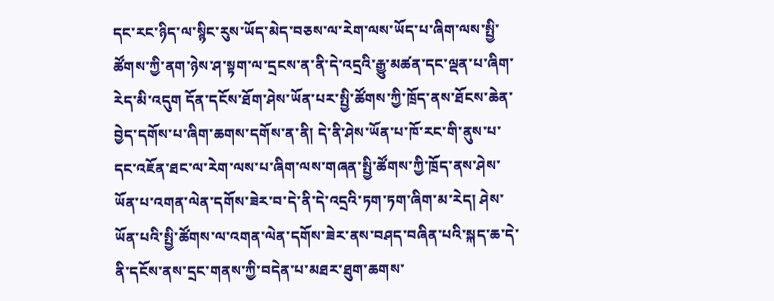དང་རང་ཉིད་ལ་སྙིང་རུས་ཡོད་མེད་བཅས་ལ་རེག་ལས་ཡོད་པ་ཞིག་ལས་སྤྱི་ཚོགས་ཀྱི་ནག་ཉེས་ཤ་སྟག་ལ་དྲངས་ན་ནི་དེ་འདྲའི་རྒྱུ་མཚན་དང་ལྡན་པ་ཞིག་རེད་མི་འདུག དོན་དངོས་ཐོག་ཤེས་ཡོན་པར་སྤྱི་ཚོགས་ཀྱི་ཁྲོད་ནས་ཐོངས་ཆེན་བྱེད་དགོས་པ་ཞིག་ཆགས་དགོས་ན་ནི། དེ་ནི་ཤེས་ཡོན་པ་ཁོ་རང་གི་ནུས་པ་དང་འཇོན་ཐང་ལ་རེག་ལས་པ་ཞིག་ལས་གཞན་སྤྱི་ཚོགས་ཀྱི་ཁྲོད་ནས་ཤེས་ཡོན་པ་འགན་ལེན་དགོས་ཟེར་བ་དེ་ནི་དེ་འདྲའི་ཏག་ཏག་ཞིག་མ་རེད། ཤེས་ཡོན་པའི་སྤྱི་ཚོགས་ལ་འགན་ལེན་དགོས་ཟེར་ནས་བཤད་བཞིན་པའི་སྐད་ཆ་དེ་ནི་དངོས་ནས་དྲང་གནས་ཀྱི་བདེན་པ་མཐར་ཐུག་ཆགས་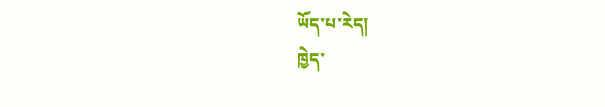ཡོད་པ་རེད།
ཁྱེད་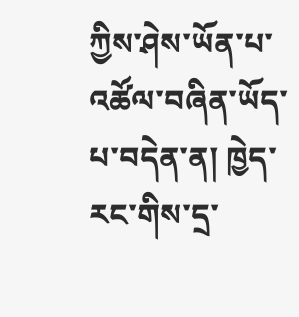ཀྱིས་ཤེས་ཡོན་པ་འཚོལ་བཞིན་ཡོད་པ་བདེན་ན། ཁྱེད་རང་གིས་དྲ་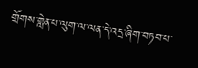གྲོགས་གླེན་པ་ལུག་ལ་ལན་དེ་འདྲ་ཞིག་བཏབ་པ་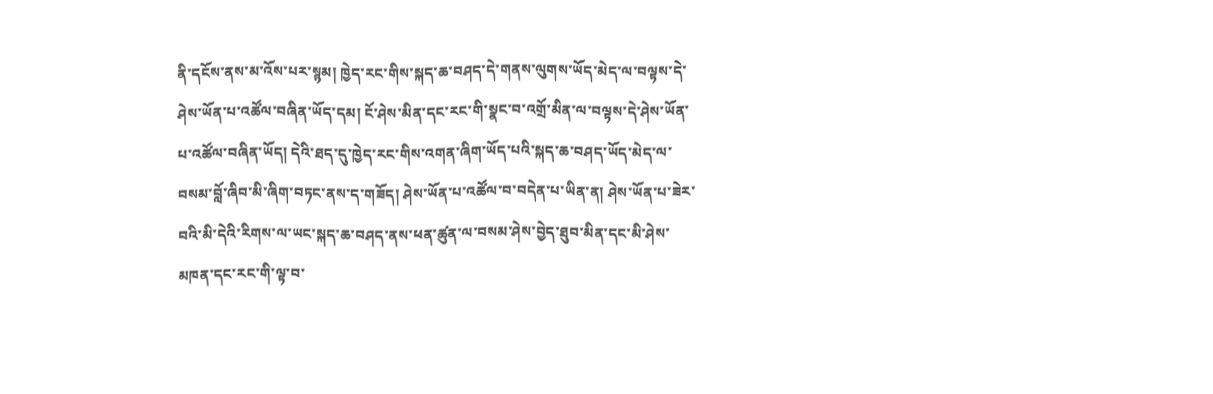ནི་དངོས་ནས་མ་འོས་པར་སྙམ། ཁྱེད་རང་གིས་སྐད་ཆ་བཤད་དེ་གནས་ལུགས་ཡོད་མེད་ལ་བལྟས་དེ་ཤེས་ཡོན་པ་འཚོལ་བཞིན་ཡོད་དམ། ངོ་ཤེས་མིན་དང་རང་གི་སྣང་བ་འགྲོ་མིན་ལ་བལྟས་དེ་ཤེས་ཡོན་པ་འཚོལ་བཞིན་ཡོད། དེའི་ཐད་དུ་ཁྱེད་རང་གིས་འགན་ཞིག་ཡོད་པའི་སྐད་ཆ་བཤད་ཡོད་མེད་ལ་བསམ་བློ་ཞིབ་མི་ཞིག་བཏང་ནས་ད་གཟོད། ཤེས་ཡོན་པ་འཚོལ་བ་བདེན་པ་ཡིན་ན། ཤེས་ཡོན་པ་ཟེར་བའི་མི་དེའི་རིགས་ལ་ཡང་སྐད་ཆ་བཤད་ནས་ཕན་ཚུན་ལ་བསམ་ཤེས་བྱེད་ཐུབ་མིན་དང་མི་ཤེས་མཁན་དང་རང་གི་ལྟ་བ་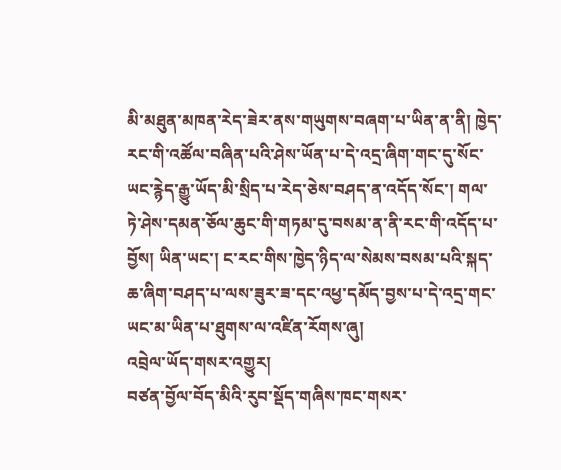མི་མཐུན་མཁན་རེད་ཟེར་ནས་གཡུགས་བཞག་པ་ཡིན་ན་ནི། ཁྱེད་རང་གི་འཚོལ་བཞིན་པའི་ཤེས་ཡོན་པ་དེ་འདྲ་ཞིག་གང་དུ་སོང་ཡང་རྙེད་རྒྱུ་ཡོད་མི་སྲིད་པ་རེད་ཅེས་བཤད་ན་འདོད་སོང་། གལ་ཏེ་ཤེས་དམན་ཅོལ་ཆུང་གི་གཏམ་དུ་བསམ་ན་ནི་རང་གི་འདོད་པ་བྱོས། ཡིན་ཡང་། ང་རང་གིས་ཁྱེད་ཉིད་ལ་སེམས་བསམ་པའི་སྐད་ཆ་ཞིག་བཤད་པ་ལས་ཟུར་ཟ་དང་འཕྱ་དམོད་བྱས་པ་དེ་འདྲ་གང་ཡང་མ་ཡིན་པ་ཐུགས་ལ་འཛིན་རོགས་ཞུ།
འབྲེལ་ཡོད་གསར་འགྱུར།
བཙན་བྱོལ་བོད་མིའི་རུབ་སྡོད་གཞིས་ཁང་གསར་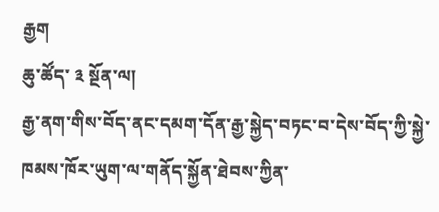རྒྱག
ཆུ་ཚོད་ ༣ སྔོན་ལ།
རྒྱ་ནག་གིས་བོད་ནང་དམག་དོན་རྒྱ་སྐྱེད་བཏང་བ་དེས་བོད་ཀྱི་སྐྱེ་ཁམས་ཁོར་ཡུག་ལ་གནོད་སྐྱོན་ཐེབས་ཀྱིན་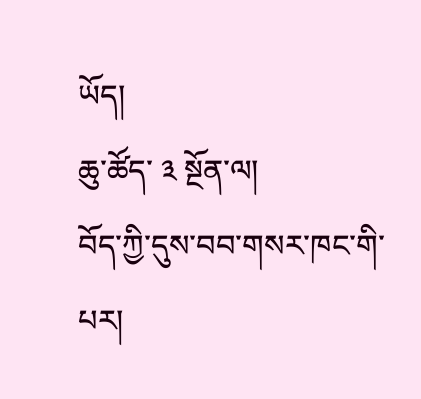ཡོད།
ཆུ་ཚོད་ ༣ སྔོན་ལ།
བོད་ཀྱི་དུས་བབ་གསར་ཁང་གི་པར།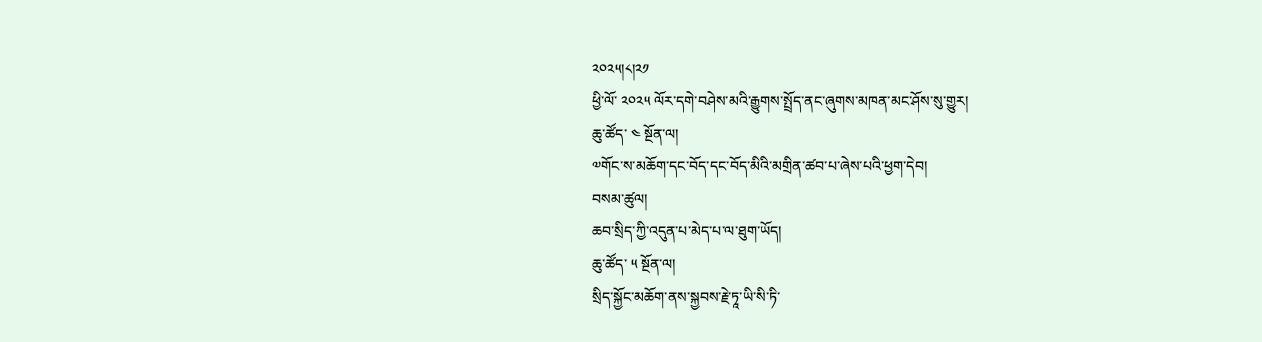༢༠༢༥།༨།༢༡
ཕྱི་ལོ་ ༢༠༢༥ ལོར་དགེ་བཤེས་མའི་རྒྱུགས་སྤྲོད་ནང་ཞུགས་མཁན་མང་ཤོས་སུ་གྱུར།
ཆུ་ཚོད་ ༤ སྔོན་ལ།
༧གོང་ས་མཆོག་དང་བོད་དང་བོད་མིའི་མགྲིན་ཚབ་པ་ཞེས་པའི་ཕྱག་དེབ།
བསམ་ཚུལ།
ཆབ་སྲིད་ཀྱི་འདུན་པ་མེད་པ་ལ་ཐུག་ཡོད།
ཆུ་ཚོད་ ༥ སྔོན་ལ།
སྲིད་སྐྱོང་མཆོག་ནས་སྐྱབས་རྗེ་ཏཱ་ཡི་སི་ཏི་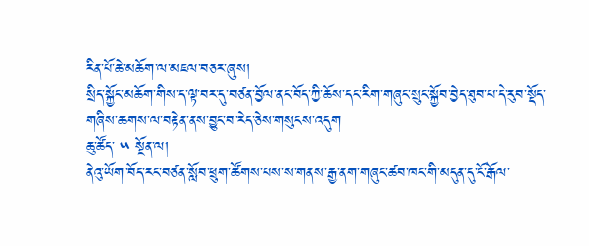རིན་པོ་ཆེ་མཆོག་ལ་མཇལ་བཅར་ཞུས།
སྲིད་སྐྱོང་མཆོག་གིས་ད་ལྟ་བར་དུ་བཙན་བྱོལ་ནང་བོད་ཀྱི་ཆོས་དང་རིག་གཞུང་སྲུང་སྐྱོབ་བྱེད་ཐུབ་པ་དེ་རུབ་སྡོད་གཞིས་ཆགས་ལ་བརྟེན་ནས་བྱུང་བ་རེད་ཅེས་གསུངས་འདུག
ཆུ་ཚོད་ ༥ སྔོན་ལ།
ནེའུ་ཡོག་བོད་རང་བཙན་སློབ་ཕྲུག་ཚོགས་པས་ས་གནས་རྒྱ་ནག་གཞུང་ཚབ་ཁང་གི་མདུན་དུ་ངོ་རྒོལ་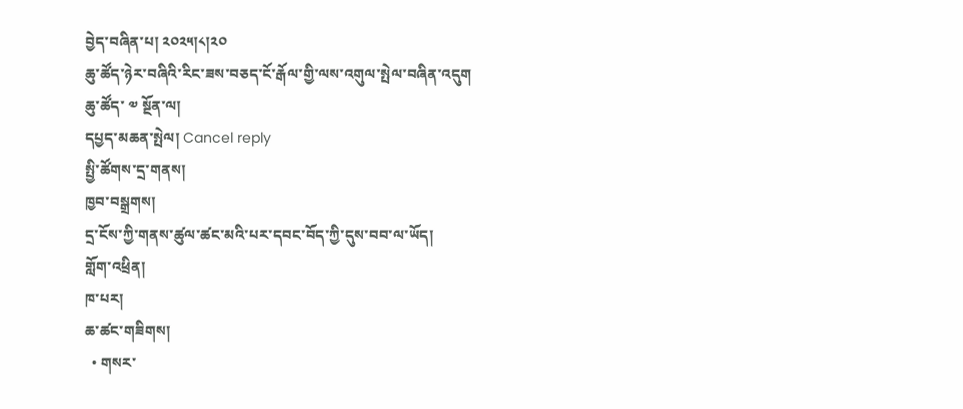བྱེད་བཞིན་པ། ༢༠༢༥།༨།༢༠
ཆུ་ཚོད་ཉེར་བཞིའི་རིང་ཟས་བཅད་ངོ་རྒོལ་གྱི་ལས་འགུལ་སྤེལ་བཞིན་འདུག
ཆུ་ཚོད་ ༧ སྔོན་ལ།
དཔྱད་མཆན་སྤེལ། Cancel reply
སྤྱི་ཚོགས་དྲ་གནས།
ཁྱབ་བསྒྲགས།
དྲ་ངོས་ཀྱི་གནས་ཚུལ་ཚང་མའི་པར་དབང་བོད་ཀྱི་དུས་བབ་ལ་ཡོད།
གློག་འཕྲིན།
ཁ་པར།
ཆ་ཚང་གཟིགས།
  • གསར་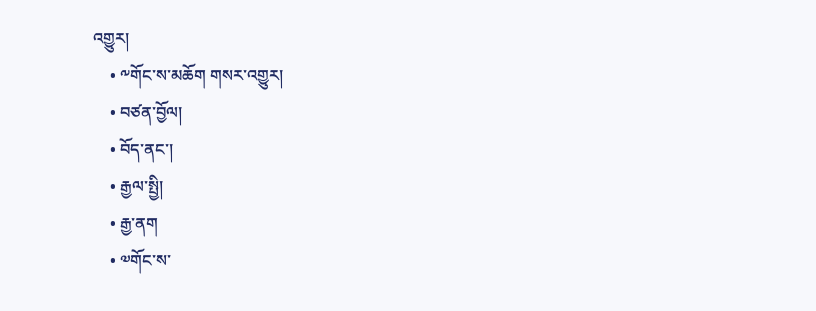འགྱུར།
    • ༸གོང་ས་མཆོག གསར་འགྱུར།
    • བཙན་བྱོལ།
    • བོད་ནང་།
    • རྒྱལ་སྤྱི།
    • རྒྱ་ནག
    • ༧གོང་ས་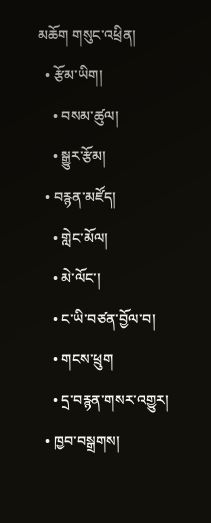མཆོག གསུང་འཕྲིན།
  • རྩོམ་ཡིག།
    • བསམ་ཚུལ།
    • སྒྱུར་རྩོམ།
  • བརྙན་མཛོད།
    • གླེང་མོལ།
    • མེ་ལོང་།
    • ང་ཡི་བཙན་བྱོལ་བ།
    • གངས་ཕྲུག
    • དྲ་བརྙན་གསར་འགྱུར།
  • ཁྱབ་བསྒྲགས།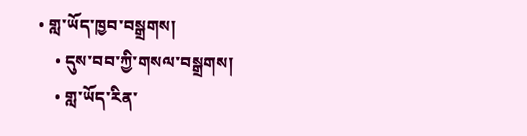• གླ་ཡོད་ཁྱབ་བསྒྲགས།
    • དུས་བབ་ཀྱི་གསལ་བསྒྲགས།
    • གླ་ཡོད་རིན་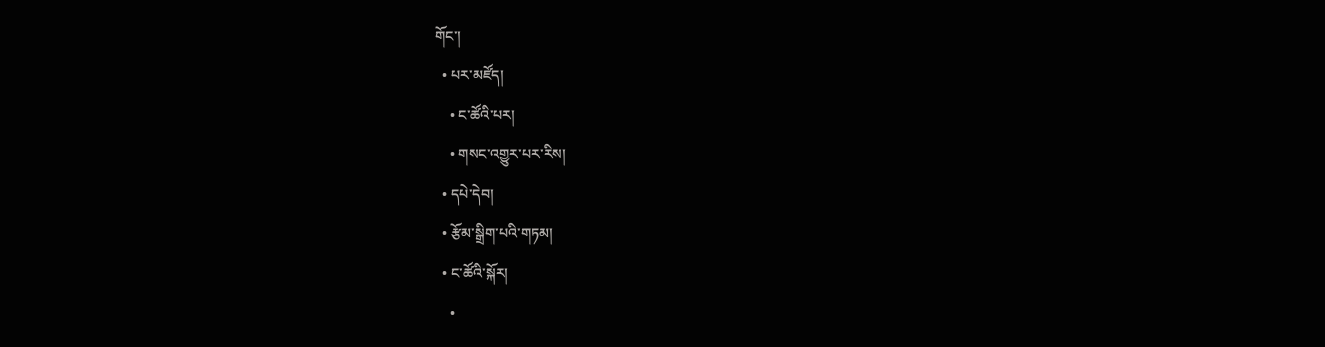གོང་།
  • པར་མཛོད།
    • ང་ཚོའི་པར།
    • གསང་འགྱུར་པར་རིས།
  • དཔེ་དེབ།
  • རྩོམ་སྒྲིག་པའི་གཏམ།
  • ང་ཚོའི་སྐོར།
    •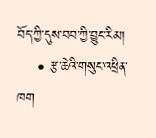བོད་ཀྱི་དུས་བབ་ཀྱི་བྱུང་རིམ།
    • རྩ་ཆེའི་གསུང་འཕྲིན་ཁག